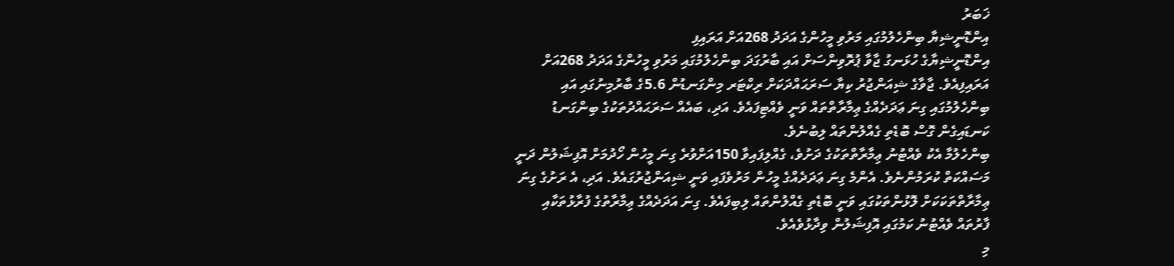ޚަބަރު
އިންޑޮނީޝިޔާ ބިންހެލުމުގައި މަރުވި މީހުންގެ އަދަދު 268އަށް އަރައިފި
އިންޑޮނީޝިޔާގެ ހުޅަނގު ޖާވާ ޕުރޮވިންސަށް އައި ބާރުގަދަ ބިންހެލުމުގައި މަރުވި މީހުންގެ އަދަދު 268އަށް އަރައިފިއެވެ. ޖާވާގެ ޝިއަންޖުރު ކިޔާ ސަރަޙައްދަކަށް ރިކްޓަރ މިންގަނޑުން 5.6ގެ ބާރުމިނުގައި އައި ބިންހެލުމުގައި ގިނަ ޢަދަދެއްގެ ޢިމާރާތްތައް ވަނީ ވެއްޓިފައެވެ. އަދި، ބައެއް ސަރަޙައްދުތަކުގެ ބިންގަނޑު ކަނޑައިގެން ގޮސް ބޮޑެތި ގެއްލުންތައް ލިބުނެވެ.
ބިންހެލުމާ އެކު ވެއްޓުނު ޢިމާރާތްތަކުގެ ދަށުވެ، ގެއްލިފައިވާ 150އަށްވުރެ ގިނަ މީހުން ހޯދުމަށް އޮފިޝަލުން ދަނީ މަސައްކަތް ކުރަމުންނެވެ. އެންމެ ގިނަ ޢަދަދެއްގެ މީހުން މަރުވެފައި ވަނީ ޝިއަންޖުރުގައެވެ. އަދި، އެ ރަށުގެ ގިނަ ޢިމާރާތްތަކަކަށް ލޮޅުންތަކުގައި ވަނީ ބޮޑެތި ގެއްލުންތައް ލިބިފައެވެ. ގިނަ އަދަދެއްގެ ޢިމާރާތުގެ ފުރާޅުތަކާއި ފާރުތައް ވެއްޓުނު ކަމުގައި އޮފިޝަލުން ވިދާޅުވެއެވެ.
މި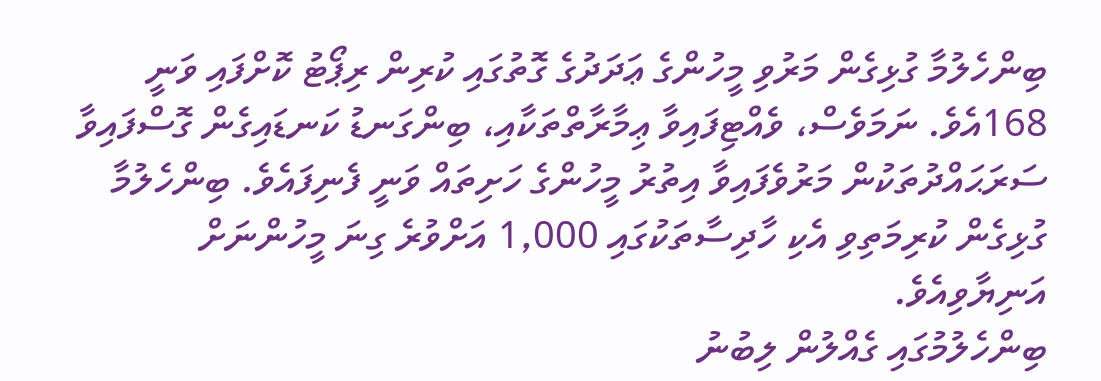ބިންހެލުމާ ގުޅިގެން މަރުވި މީހުންގެ ޢަދަދުގެ ގޮތުގައި ކުރިން ރިޕޯޓު ކޮށްފައި ވަނީ 168އެވެ. ނަމަވެސް، ވެއްޓިފައިވާ ޢިމާރާތްތަކާއި، ބިންގަނޑު ކަނޑައިގެން ގޮސްފައިވާ ސަރަޙައްދުތަކުން މަރުވެފައިވާ އިތުރު މީހުންގެ ހަށިތައް ވަނީ ފެނިފައެވެ. ބިންހެލުމާ ގުޅިގެން ކުރިމަތިވި އެކި ހާދިސާތަކުގައި 1,000 އަށްވުރެ ގިނަ މީހުންނަށް އަނިޔާވިއެވެ.
ބިންހެލުމުގައި ގެއްލުން ލިބުނު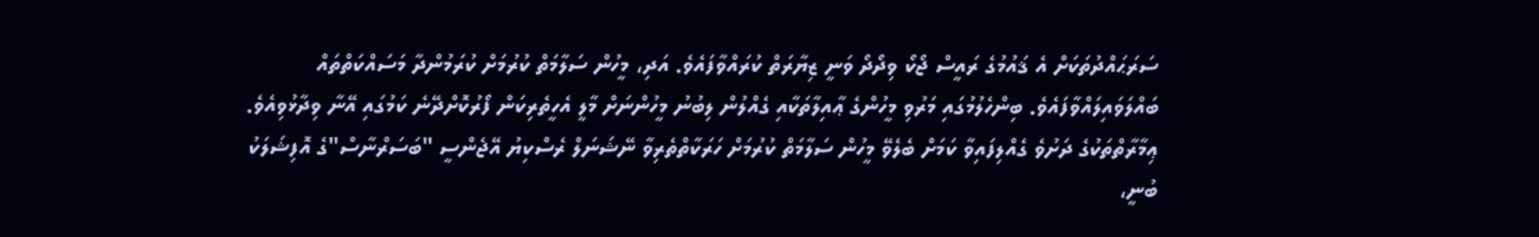ސަރަޙައްދުތަކަށް އެ ޤައުމުގެ ރައީސް ޖޯކޯ ވިދޯދޯ ވަނީ ޒިޔާރަތް ކުރައްވާފައެވެ. އަދި، މީހުން ސަލާމަތް ކުރުމަށް ކުރަމުންދާ މަސައްކަތްތައް ބައްލަވައިލައްވާފައެވެ. ބިންހެލުމުގައި މަރުވި މީހުންގެ ޢާއިލާތަކާއި ގެއްލުން ލިބުނު މީހުންނަށް މާލީ އެހީތެރިކަން ފޯރުކޮށްދޭނެ ކަމުގައި އޭނާ ވިދާޅުވިއެވެ.
ޢިމާރާތްތަކުގެ ދަށުވެ ގެއްލިފައިވާ ކަމަށް ބެލެވޭ މީހުން ސަލާމަތް ކުރުމަށް ހަރަކާތްތެރިވާ ނޭޝަނަލް ރެސްކިޔު އޭޖެންސީ "ބަސަރްނާސް"ގެ އޮފިޝަލަކު ބުނީ،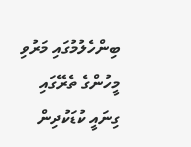ބިންހެލުމުގައި މަރުވި މީހުންގެ ތެރޭގައި ގިނައީ ކުޑަކުދިން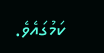ކަމުގައެވެ.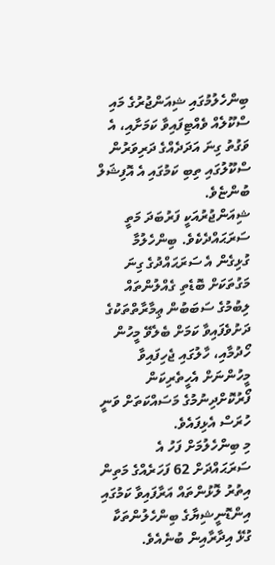ބިންހެލުމުގައި ޝިއަންޖުރުގެ މައި ސްކޫލެއް ވެއްޓިފައިވާ ކަމަށާއި، އެ ވަގުތު ގިނަ އަދަދެއްގެ ދަރިވަރުން ސްކޫލުގައި ތިބި ކަމުގައި އެ އޮފިޝަލް ބުންޏެވެ.
ޝިއަންޖުރުއަކީ ފަރުބަދަ މަތީ ސަރަޙައްދެކެވެ. ބިންހެލުމާ ގުޅިގެން އެ ސަރަޙައްދުގެ ގިނަ މަގުތަކަށް ބޮޑެތި ގެއްލުންތައް ލިބުމުގެ ސަބަބުން ޢިމާރާތްތަކުގެ ދަށުވެފައިވާ ކަމަށް ބެލެވޭ މީހުން ހޯދުމާއި، ހާލުގައި ޖެހިފައިވާ މީހުންނަށް އެހީތެރިކަން ފޯރުކޮށްދިނުމުގެ މަސައްކަތަށް ވަނީ ހުރަސް އެޅިފައެވެ.
މި ބިންހެލުމަށް ފަހު އެ ސަރަޙައްދަށް 62 ފަހަރެއްގެ މަތިން އިތުރު ލޮޅުންތައް އަރާފައިވާ ކަމުގައި އިންޑޮނީޝިޔާގެ ބިންހެލުންތަކާ ގުޅޭ އިދާރާއިން ބުނެއެވެ.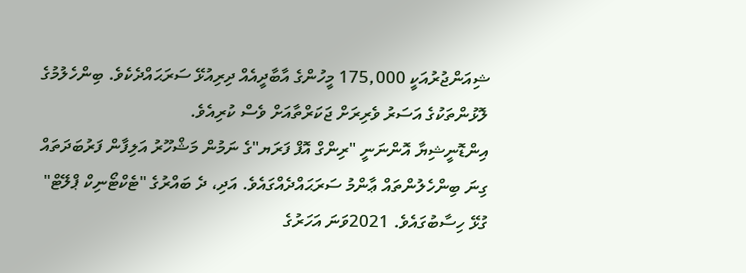ޝިއަންޖުރުއަކީ 175,000 މީހުންގެ އާބާދީއެއް ދިރިއުޅޭ ސަރަޙައްދެކެވެ. ބިންހެލުމުގެ ލޮޅުންތަކުގެ އަސަރު ވެރިރަށް ޖަކަރްތާއަށް ވެސް ކުރިއެވެ.
އިންޑޮނީޝިޔާ އޮންނަނީ "ރިންގް އޮފް ފަރަޔ"ގެ ނަމުން މަޝްހޫރު އަލިފާން ފަރުބަދަތައް ގިނަ ބިންހެލުންތައް ޢާންމު ސަރަޙައްދެއްގައެވެ. އަދި، ދެ ބައްރުގެ "ޓެކްޓޯނިކް ޕްލޭޓް" ގުޅޭ ހިސާބުގައެވެ. 2021ވަނަ އަހަރުގެ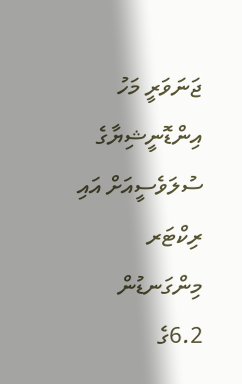ޖަނަވަރީ މަހު އިންޑޮނީޝިޔާގެ ސުލަވެސީއަށް އައި ރިކްޓަރ މިންގަނޑުން 6.2ގެ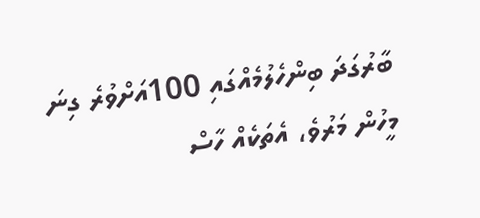ބާރުގަދަ ބިންހެލުމެއްގައި 100އަށްވުރެ ގިނަ މީހުން މަރުވެ، އެތަކެއް ހާސް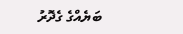ބަޔެއްގެ ގެދޮރު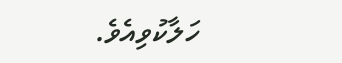ހަލާކުވިއެވެ.